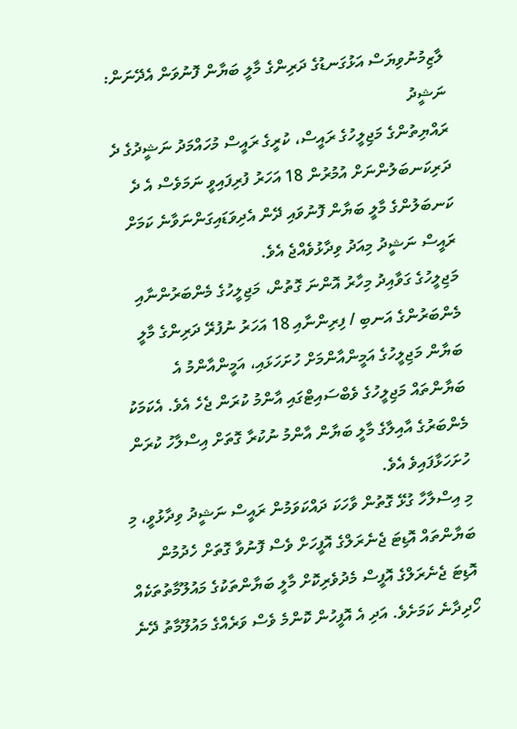ލާޒިމުނުވިޔަސް އަޅުގަނޑުގެ ދަރިންގެ މާލީ ބަޔާން ފޮނުވަން އެދޭނަން: ނަޝީދު
ރައްޔިތުންގެ މަޖިލީހުގެ ރައީސް، ކުރީގެ ރައީސް މުހައްމަދު ނަޝީދުގެ ދެ ދަރިކަނބަލުންނަށް އުމުރުން 18 އަހަރު ފުރިފައިވީ ނަމަވެސް އެ ދެ ކަނބަލުންގެ މާލީ ބަޔާން ފޮނުވައި ދޭން އެދިވަޑައިގަންނަވާނެ ކަމަށް ރައީސް ނަޝީދު މިއަދު ވިދާޅުވެއްޖެ އެވެ.
މަޖިލީހުގެ ގަވާއިދު މިހާރު އޮންނަ ގޮތުން، މަޖިލީހުގެ މެންބަރުންނާއި މެންބަރުންގެ އަނބި / ފިރިންނާއި 18 އަހަރު ނުފުރޭ ދަރިންގެ މާލީ ބަޔާން މަޖިލީހުގެ އަމީންއާންމަށް ހުށަހަޅައި، އަމީންއާންމު އެ ބަޔާންތައް މަޖިލީހުގެ ވެބްސައިޓްގައި އާންމު ކުރަން ޖެހެ އެވެ. އެކަމަކު މެންބަރުގެ އާއިލާގެ މާލީ ބަޔާން އާންމު ނުކުރާ ގޮތަށް އިސްލާހު ކުރަން ހުށަހަޅާފައިވެ އެވެ.
މި އިސްލާހާ ގުޅޭ ގޮތުން ވާހަކަ ދައްކަވަމުން ރައީސް ނަޝީދު ވިދާޅުވީ، މި ބަޔާންތައް އޮޑިޓަ ޖެނެރަލްގެ އޮފީހަށް ވެސް ފޮނުވާ ގޮތަށް ހެދުމުން އޮޑިޓަ ޖެނެރަލްގެ އޮފީސް މެދުވެރިކޮށް މާލީ ބަޔާންތަކުގެ މައުލޫމާތުތަކެއް ހޯދިދާނެ ކަމަށެވެ. އަދި އެ އޮފީހުން ކޮންމެ ވެސް ވަރެއްގެ މައުލޫމާތު ދޭނެ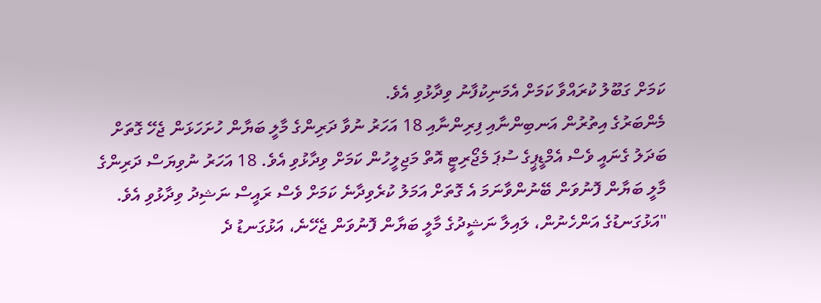ކަމަށް ގަބޫލު ކުރައްވާ ކަމަށް އެމަނިކުފާނު ވިދާޅުވި އެވެ.
މެންބަރުގެ އިތުރުން އަނބިންނާއި ފިރިންނާއި 18 އަހަރު ނުވާ ދަރިންގެ މާލީ ބަޔާން ހުށަހަޅަން ޖެހޭ ގޮތަށް ބަދަލު ގެނައީ ވެސް އެމްޑީޕީގެ ސުޕަ މެޖޯރިޓީ އޮތް މަޖިލީހުން ކަމަށް ވިދާޅުވި އެވެ. 18 އަހަރު ނުވިޔަސް ދަރިންގެ މާލީ ބަޔާން ފޮނުވަން ބޭނުންވާނަމަ އެ ގޮތަށް އަމަލު ކުރެވިދާނެ ކަމަށް ވެސް ރައީސް ނަޝިދު ވިދާޅުވި އެވެ.
"އަޅުގަނޑުގެ އަންހެނުން، ލައިލާ ނަޝީދުގެ މާލީ ބަޔާން ފޮނުވަން ޖެހޭނެ، އަޅުގަނޑު ދެ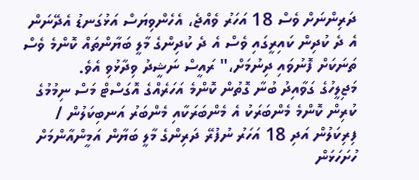ދަރިންނަށް ވެސް 18 އަހަރު ވެއްޖެ، އެހެންވިޔަސް އަޅުގަނޑު އެދޭނަން އެ ދެ ކުދިން ކައިރީގައި ވެސް އެ ދެ ކުދިންގެ މާލީ ބަޔާންތައް ކޮންމެ ވެސް ތަނަކަށް ފޮނުވައި ދިނުމަށް،" ރައީސް ނަޝީދު ވިދާޅުވި އެވެ.
މަޖިލީހުގެ ގަވާއިދު ބުނާ ގޮތުން ކޮންމެ އަހަރެއްގެ އޮގަސްޓް މަސް ނިމުމުގެ ކުރިން ކޮންމެ މެންބަރަކު އެ މެންބަރަކާއި މެންބަރު އަނބިކަލުން / ފިރިކަލުން އަދި 18 އަހަރު ނުފުރޭ ދަރިންގެ މާލީ ބަޔާން އަމީންއާންމަށް ހުށަހަޅަން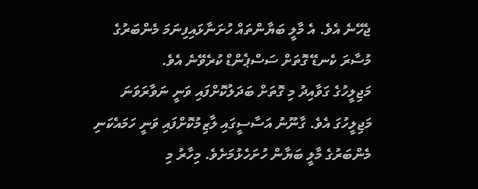ޖެހޭނެ އެވެ. އެ މާލީ ބަޔާންތައް ހުށަނާޅައިފިނަމަ މެންބަރުގެ މުސާރަ ކެނޑޭ ގޮތަށް ސަސްޕެންޑް ކުރެވޭނެ އެވެ.
މަޖިލީހުގެ ގަވާއިދު މި ގޮތަށް ބަދަލުކޮށްފައި ވަނީ ނަވާރަވަނަ މަޖިލީހުގަ އެވެ. ގާނޫނު އަސާސީގައި ލާޒިމުކޮށްފައި ވަނީ ހަމައެކަނި މެންބަރުގެ މާލީ ބަޔާން ހުށަހެޅުމަށެވެ. މިހާރު މި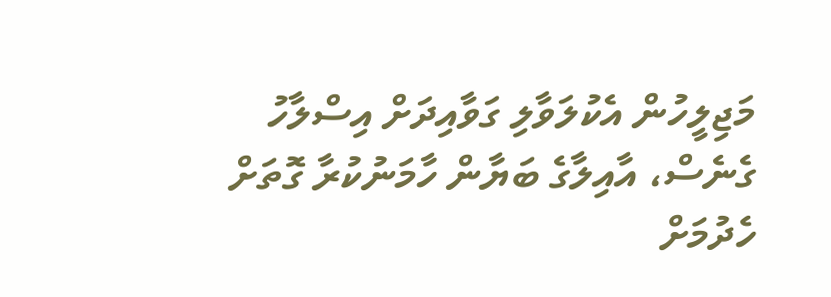މަޖިލީހުން އެކުލަވާލި ގަވާއިދަށް އިސްލާހު ގެނެސް، އާއިލާގެ ބަޔާން ހާމަނުކުރާ ގޮތަށް ހެދުމަށް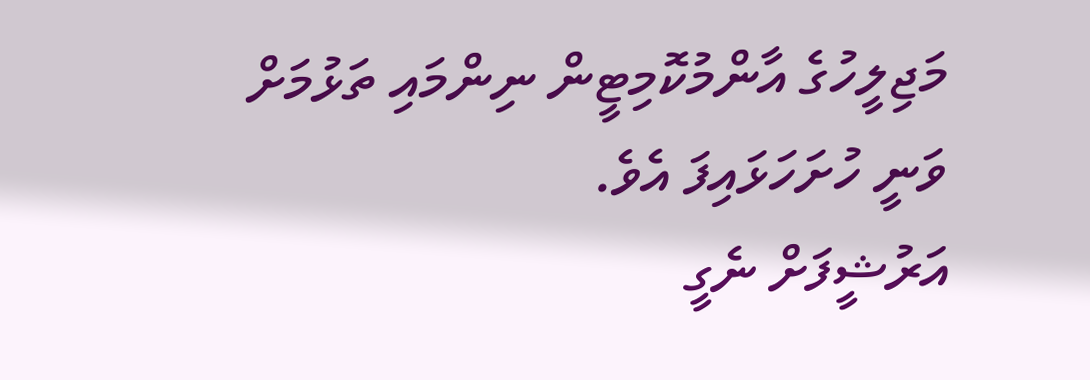މަޖިލީހުގެ އާންމުކޮމިޓީން ނިންމައި ތަޅުމަށް ވަނީ ހުށަހަޅައިފަ އެވެ.
އަރުޝީފަށް ނެގީ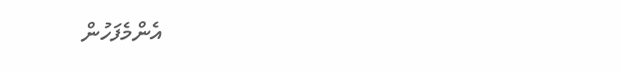އެންމެފަހުން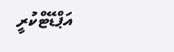އަޕްޑޭޓްކުރީ